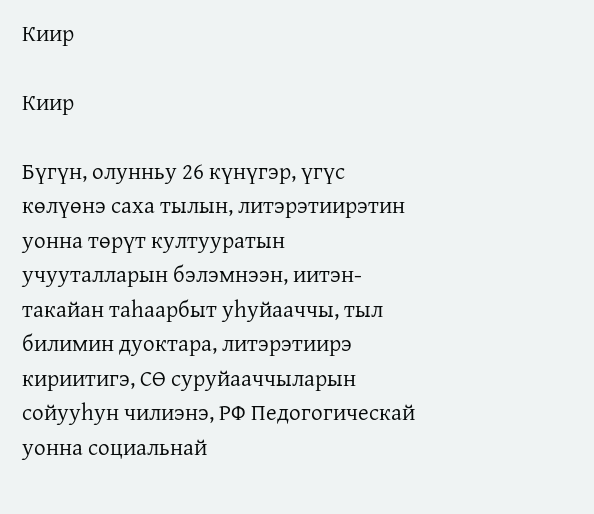Киир

Киир

Бүгүн, олунньу 26 күнүгэр, үгүс көлүөнэ саха тылын, литэрэтиирэтин уонна төрүт култууратын учууталларын бэлэмнээн, иитэн-такайан таһаарбыт уһуйааччы, тыл билимин дуоктара, литэрэтиирэ кириитигэ, СӨ суруйааччыларын сойууһун чилиэнэ, РФ Педогогическай уонна социальнай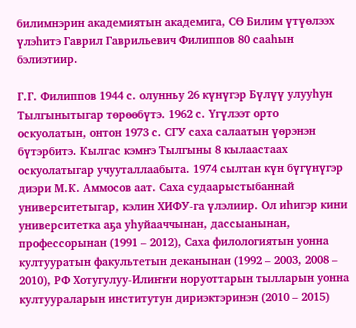билимнэрин академиятын академига, СӨ Билим үтүөлээх үлэһитэ Гаврил Гаврильевич Филиппов 80 сааһын бэлиэтиир.

Г.Г. Филиппов 1944 с. олунньу 26 күнүгэр Бүлүү улууһун Тылгынытыгар төрөөбүтэ. 1962 с. Үгүлээт орто оскуолатын, онтон 1973 с. СГУ саха салаатын үөрэнэн бүтэрбитэ. Кылгас кэмҥэ Тылгыны 8 кылаастаах оскуолатыгар учууталлаабыта. 1974 сылтан күн бүгүнүгэр диэри М.К. Аммосов аат. Саха судаарыстыбаннай университетыгар, кэлин ХИФУ-га үлэлиир. Ол иһигэр кини университетка аҕа уһуйааччынан, дассыанынан, профессорынан (1991 – 2012), Саха филологиятын уонна култууратын факультетын деканынан (1992 – 2003, 2008 – 2010), РФ Хотугулуу-Илиҥҥи норуоттарын тылларын уонна култуураларын институтун дириэктэринэн (2010 – 2015)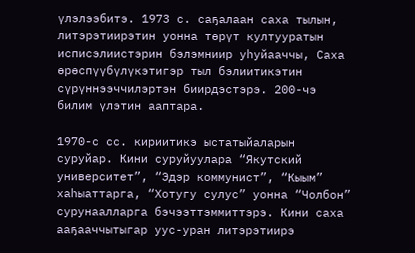үлэлээбитэ. 1973 с. саҕалаан саха тылын, литэрэтиирэтин уонна төрүт култууратын исписэлиистэрин бэлэмниир уһуйааччы, Саха өрөспүүбүлүкэтигэр тыл бэлиитикэтин сүрүннээччилэртэн биирдэстэрэ. 200-чэ билим үлэтин ааптара.

1970-с сс. кириитикэ ыстатыйаларын суруйар. Кини суруйуулара “Якутский университет”, “Эдэр коммунист”, “Кыым” хаһыаттарга, “Хотугу сулус” уонна “Чолбон” сурунаалларга бэчээттэммиттэрэ. Кини саха ааҕааччытыгар уус-уран литэрэтиирэ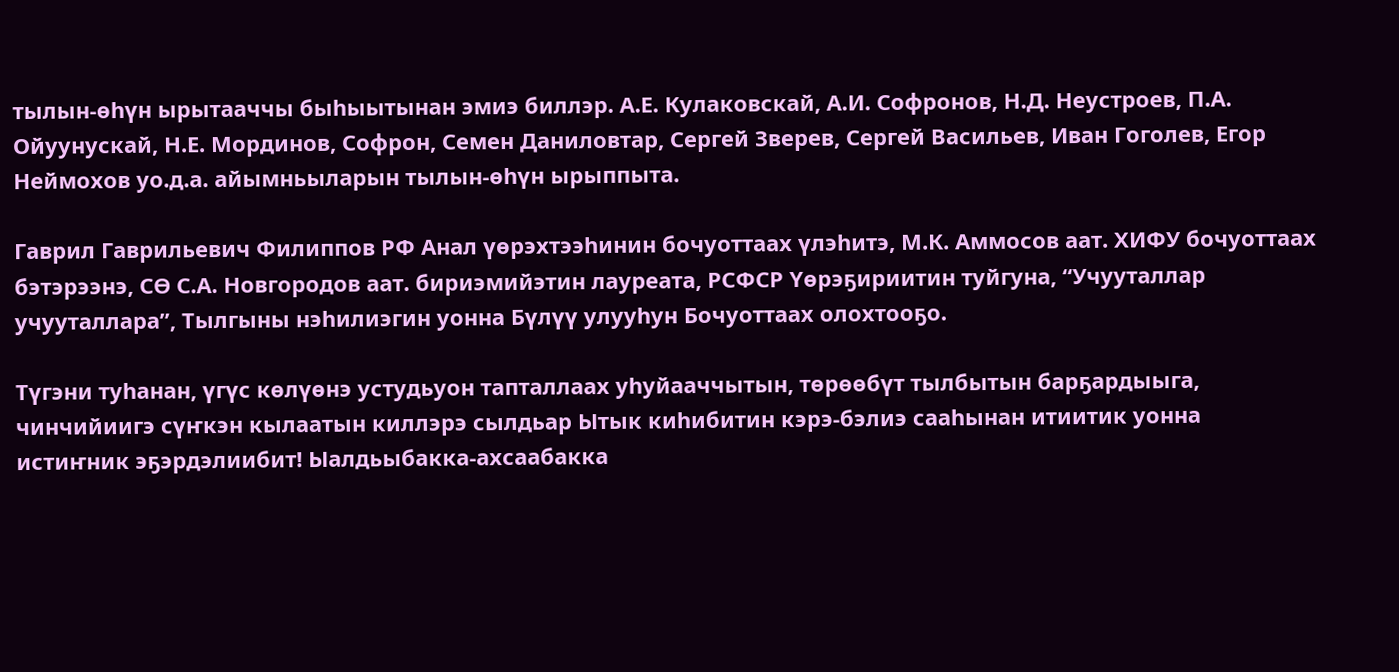тылын-өһүн ырытааччы быһыытынан эмиэ биллэр. А.Е. Кулаковскай, А.И. Софронов, Н.Д. Неустроев, П.А. Ойуунускай, Н.Е. Мординов, Софрон, Семен Даниловтар, Сергей Зверев, Сергей Васильев, Иван Гоголев, Егор Неймохов уо.д.а. айымньыларын тылын-өһүн ырыппыта.

Гаврил Гаврильевич Филиппов РФ Анал үөрэхтээһинин бочуоттаах үлэһитэ, М.К. Аммосов аат. ХИФУ бочуоттаах бэтэрээнэ, СӨ С.А. Новгородов аат. бириэмийэтин лауреата, РСФСР Үөрэҕириитин туйгуна, “Учууталлар учууталлара”, Тылгыны нэһилиэгин уонна Бүлүү улууһун Бочуоттаах олохтооҕо.

Түгэни туһанан, үгүс көлүөнэ устудьуон тапталлаах уһуйааччытын, төрөөбүт тылбытын барҕардыыга, чинчийиигэ сүҥкэн кылаатын киллэрэ сылдьар Ытык киһибитин кэрэ-бэлиэ сааһынан итиитик уонна истиҥник эҕэрдэлиибит! Ыалдьыбакка-ахсаабакка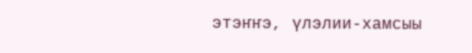этэҥҥэ, үлэлии-хамсыы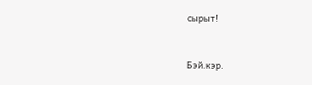сырыт!



Бэй.кэр.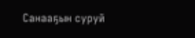Санааҕын суруй